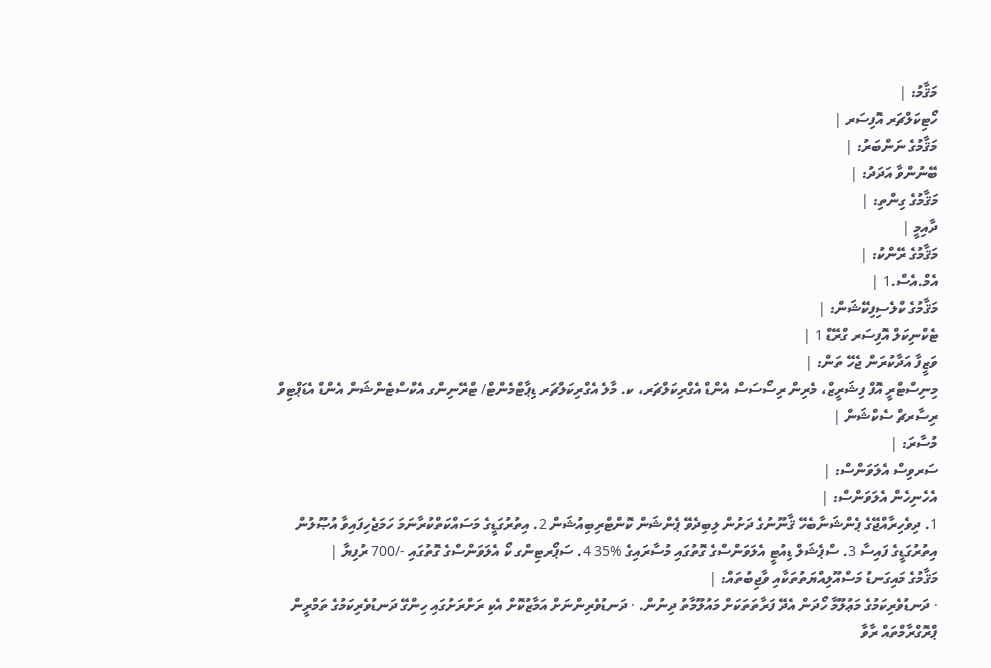މަޤާމު: |
ހޯޓިކަލްޗަރ އޮފިސަރ |
މަޤާމުގެ ނަންބަރު: |
ބޭނުންވާ އަދަދު: |
މަޤާމުގެ ގިންތި: |
ދާއިމީ |
މަޤާމުގެ ރޭންކު: |
އެމް.އެސް.1 |
މަޤާމުގެ ކްލެސިފިކޭޝަން: |
ޓެކްނިކަލް އޮފިސަރ ގްރޭޑް 1 |
ވަޒީފާ އަދާކުރަން ޖެހޭ ތަން: |
މިނިސްޓްރީ އޮފް ފިޝަރީޒް، މެރިން ރިސޯސަސް އެންޑް އެގްރިކަލްޗަރ، ކ. މާލެ އެގްރިކަލްޗަރ ޑިޕާޓްމެންޓް/ ޓްރޭނިންގ އެކްސްޓެންޝަން އެންޑް އެޑަޕްޓިވް ރިސާރޗް ސެކްޝަން |
މުސާރަ: |
ސަރވިސް އެލަވަންސް: |
އެހެނިހެން އެލަވަންސް: |
1. ދިވެހިރާއްޖޭގެ ޕެންޝަނާބެހޭ ޤާނޫނުގެ ދަށުން ލިބިދެވޭ ޕެންޝަން ކޮންޓްރިބިއުޝަން 2. އިތުރުގަޑީގެ މަސައްކަތްކުރާނަމަ ހަމަޖެހިފައިވާ އުޞޫލުން އިތުރުގަޑީގެ ފައިސާ 3. ސްޕެޝަލް ޑިއުޓީ އެލަވަންސްގެ ގޮތުގައި މުސާރައިގެ %35 4. ސަޕޯރޓިންގ ކޯ އެލަވަންސްގެ ގޮތުގައި -/700 ރުފިޔާ |
މަޤާމުގެ މައިގަނޑު މަސްއޫލިއްޔަތުތަކާއި ވާޖިބުތައް: |
· ދަނޑުވެރިކަމުގެ މަޢުލޫމާ ހޯދަން އެދޭ ފަރާތަތަކަށް މައުލޫމާތު ދިނުން. · ދަނޑުވެރިންނަށް އަމާޒުކޮށް އެކި ރަށްރަށުގައި ހިންގޭ ދަނޑުވެރިކަމުގެ ތަމްރީން ޕްރޮގްރާމްތައް ރާވާ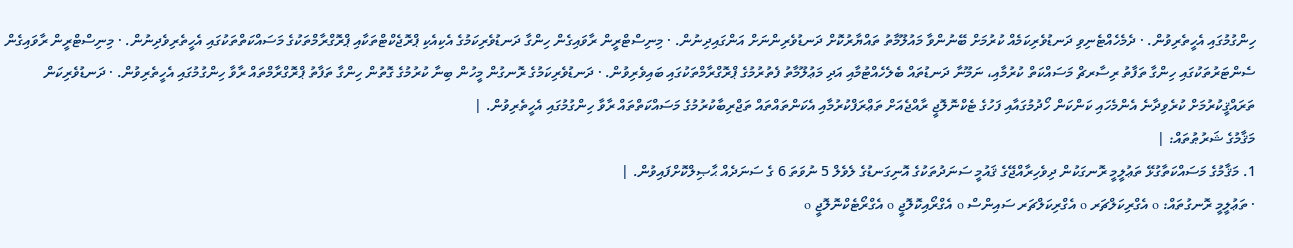ހިންގުމުގައި އެހީތެރިވުން. · ދެމެހެއްޓެނިވި ދަނޑުވެރިކަމެއް ކުރުމަށް ބޭނުންވާ މައުލޫމާތު ތައްޔާރުކޮށް ދަނޑުވެރިންނަށް އަންގައިދިނުން. · މިނިސްޓްރީން ރާވައިގެން ހިންގާ ދަނޑުވެރިކަމުގެ އެކިއެކި ޕްރޮޖެކްޓްތަކާއި ޕްރޮގްރާމްތަކުގެ މަސައްކަތްތަކުގައި އެހީތެރިވެދިނުން. · މިނިސްޓްރީން ރާވައިގެން ސެންޓަރުތަކުގައި ހިންގާ ތަފާތު ރިސާރޗް މަސައްކަތް ކުރުމާއި، ނަމޫނާ ދަނޑުތައް ބެލެހެއްޓުމާއި އަދި މަޢުލޫމާތު ފެތުރުމުގެ ޕްރޮގްރާމްތަކުގައި ބައިވެރިވުން. · ދަނޑުވެރިކަމުގެ ރޮނގުން މީހުން ބިނާ ކުރުމުގެ ގޮތުން ހިންގާ ތަފާތު ޕްރޮގްރާމްތައް ރާވާ ހިންގުމުގައި އެހީތެރިވުން. · ދަނޑުވެރިކަން ތަރައްޤީކުރުމަށް ކުރެވިދާނެ އެންމެހައި ކަންކަން ހޯދުމުގައާއި ފަހުގެ ޓެކްނޮލޮޖީ ރާއްޖެއަށް ތަޢްރަފްކުރުމާއި އެކަންތައްތައް ތަޖްރިބާކުރުމުގެ މަސައްކަތްތައް ރާވާ ހިންގުމުގައި އެހީތެރިވުން. |
މަޤާމުގެ ޝަރުޠުތައް: |
1. މަޤާމުގެ މަސައްކަތާގުޅޭ ތަޢުލީމީ ރޮނގަކުން ދިވެހިރާއްޖޭގެ ޤައުމީ ސަނަދުތަކުގެ އޮނިގަނޑުގެ ލެވެލް 5 ނުވަތަ 6 ގެ ސަނަދެއް ޙާޞިލްކޮށްފައިވުން. |
· ތަޢުލީމީ ރޮނގުތައް: o އެގްރިކަލްޗަރ o އެގްރިކަލްޗަރ ސައިންސް o އެގްރޯއިކޮލޮޖީ o އެގްރޯޓެކްނޮލޮޖީ o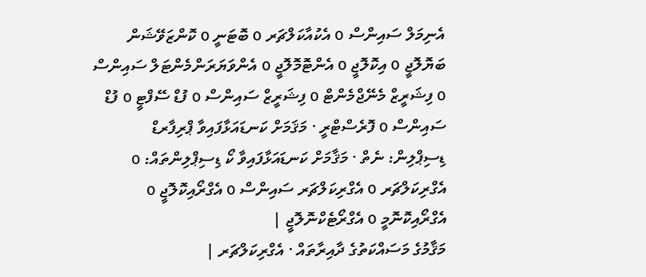އެނިމަލް ސައިންސް o އެކުއާކަލްޗަރ o ބޮޓަނީ o ކޮންޒަވޭޝަން ބަޔޮލޮޖީ o އިކޮލޮޖީ o އެންޓޮމޮލޮޖީ o އެންވަޔަރަންމެންޓަލް ސައިންސް o ފިޝަރީޒް މެނޭޖްމެންޓް o ފިޝަރީޒް ސައިންސް o ފުޑް ސޭފްޓީ o ފުޑް ސައިންސް o ފޮރެސްޓްރީ · މަޤަމަށް ކަނޑައަޅާފައިވާ ޕްރިފާރޑް ޑިސިޕްލިން: ނެތް · މަޤާމަށް ކަނޑައަޅާފައިވާ ކޯ ޑިސިޕްލިންތައް: o އެގްރިކަލްޗަރ o އެގްރިކަލްޗަރ ސައިންސް o އެގްރޯއިކޮލޮޖީ o އެގްރޯއިކޮނޮމީ o އެގްރޯޓެކްނޮލޮޖީ |
މަޤާމުގެ މަސައްކަތުގެ ދާއިރާތައް · އެގްރިކަލްޗަރ |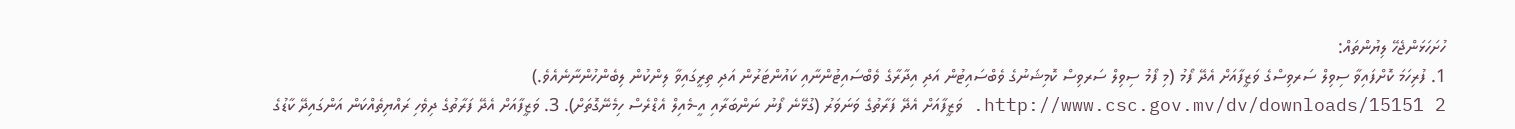ހުށަހަޅަންޖެހޭ ލިޔުންތައް:
1. ފުރިހަމަ ކޮށްފައިވާ ސިވިލް ސަރވިސްގެ ވަޒީފާއަށް އެދޭ ފޯމު (މި ފޯމު ސިވިލް ސަރވިސް ކޮމިޝަނުގެ ވެބްސައިޓުން އަދި އިދާރާގެ ވެބްސައިޓުންނާއި ކައުންޓަރުން އަދި ތިރީގައިވާ ލިންކުން ލިބެންހުންނާނެއެވެ.) http://www.csc.gov.mv/dv/downloads/15151 2. ވަޒީފާއަށް އެދޭ ފަރާތުގެ ވަނަވަރު (ގުޅޭނެ ފޯނު ނަންބަރާއި އީ-މެއިލް އެޑްރެސް ހިމެނޭގޮތަށް). 3. ވަޒީފާއަށް އެދޭ ފަރާތުގެ ދިވެހި ރައްޔިތެއްކަން އަންގައިދޭ ކާޑުގެ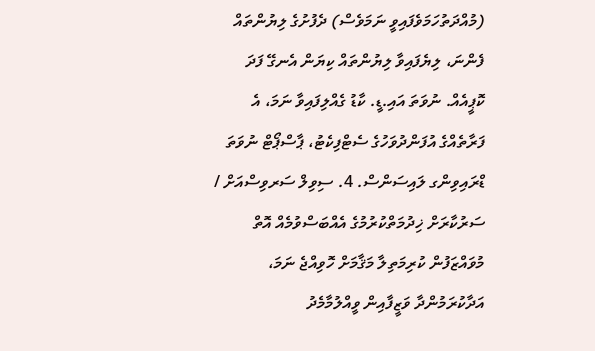(މުއްދަތުހަމަވެފައިވީ ނަމަވެސް) ދެފުށުގެ ލިޔުންތައް ފެންނަ، ލިޔެފައިވާ ލިޔުންތައް ކިޔަން އެނގޭ ފަދަ ކޮޕީއެއް. ނުވަތަ އައި.ޑީ. ކާޑު ގެއްލިފައިވާ ނަމަ، އެ ފަރާތެއްގެ އުފަންދުވަހުގެ ސެޓްފިކެޓު، ޕާސްޕޯޓް ނުވަތަ ޑްރައިވިންގ ލައިސަންސް. 4. ސިވިލް ސަރވިސްއަށް / ސަރުކާރަށް ޚިދުމަތްކުރުމުގެ އެއްބަސްވުމެއް އޮތް މުވައްޒަފުން ކުރިމަތިލާ މަޤާމަށް ހޮވިއްޖެ ނަމަ، އަދާކުރަމުންދާ ވަޒީފާއިން ވީއްލުމާމެދު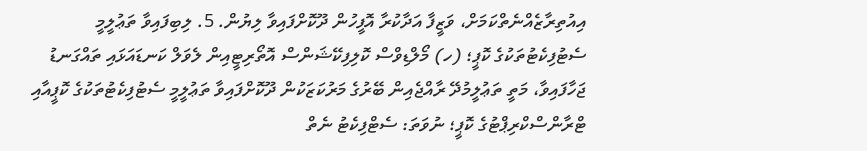އިއުތިރާޒެއްނެތްކަމަށް، ވަޒީފާ އަދާކުރާ އޮފީހުން ދޫކޮށްފައިވާ ލިޔުން. 5. ލިބިފައިވާ ތަޢުލީމީ ސެޓުފިކެޓުތަކުގެ ކޮޕީ؛ (ހ) މޯލްޑިވްސް ކޮލިފިކޭޝަންސް އޮތޯރިޓީއިން ލެވަލް ކަނޑައަޅައި ތައްގަނޑު ޖަހާފައިވާ، މަތީ ތަޢުލީމުދޭ ރާއްޖެއިން ބޭރުގެ މަރުކަޒަކުން ދޫކޮށްފައިވާ ތަޢުލީމީ ސެޓުފިކެޓުތަކުގެ ކޮޕީއާއި ޓްރާންސްކްރިޕްޓުގެ ކޮޕީ؛ ނުވަތަ: ސެޓްފިކެޓު ނެތް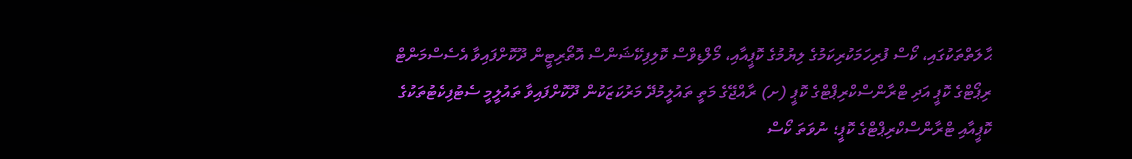ޙާލަތްތަކުގައި، ކޯސް ފުރިހަމަކުރިކަމުގެ ލިޔުމުގެ ކޮޕީއާއި، މޯލްޑިވްސް ކޮލިފިކޭޝަންސް އޮތޯރިޓީން ދޫކޮށްފައިވާ އެސެސްމަންޓް ރިޕޯޓްގެ ކޮޕީ އަދި ޓްރާންސްކްރިޕްޓްގެ ކޮޕީ (ށ) ރާއްޖޭގެ މަތީ ތައުލީމުދޭ މަރުކަޒަކުން ދޫކޮށްފައިވާ ތައުލީމީ ސެޓުފިކެޓުތަކުގެ ކޮޕީއާއި ޓްރާންސްކްރިޕްޓްގެ ކޮޕީ؛ ނުވަތަ ކޯސް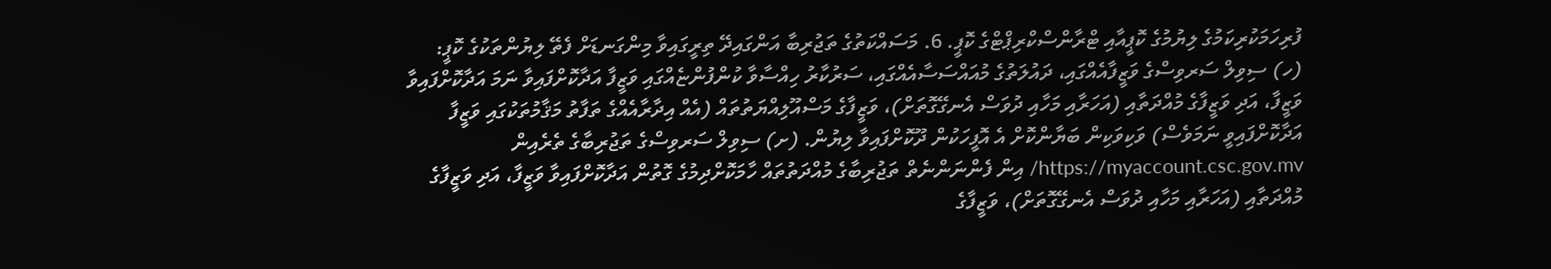ފުރިހަމަކުރިކަމުގެ ލިޔުމުގެ ކޮޕީއާއި ޓްރާންސްކްރިޕްޓްގެ ކޮޕީ. 6. މަސައްކަތުގެ ތަޖުރިބާ އަންގައިދޭ ތިރީގައިވާ މިންގަނޑަށް ފެތޭ ލިޔުންތަކުގެ ކޮޕީ: (ހ) ސިވިލް ސަރވިސްގެ ވަޒީފާއެއްގައި، ދައުލަތުގެ މުއައްސަސާއެއްގައި، ސަރުކާރު ހިއްސާވާ ކުންފުންޏެއްގައި ވަޒީފާ އަދާކޮށްފައިވާ ނަމަ އަދާކޮށްފައިވާ ވަޒީފާ، އަދި ވަޒީފާގެ މުއްދަތާއި (އަހަރާއި މަހާއި ދުވަސް އެނގޭގޮތަށް)، ވަޒީފާގެ މަސްއޫލިއްޔަތުތައް (އެއް އިދާރާއެއްގެ ތަފާތު މަޤާމުތަކުގައި ވަޒީފާ އަދާކޮށްފައިވީ ނަމަވެސް) ވަކިވަކިން ބަޔާންކޮށް އެ އޮފީހަކުން ދޫކޮށްފައިވާ ލިޔުން. (ށ) ސިވިލް ސަރވިސްގެ ތަޖުރިބާގެ ތެރެއިން https://myaccount.csc.gov.mv/ އިން ފެންނަންނެތް ތަޖުރިބާގެ މުއްދަތުތައް ހާމަކޮށްދިމުގެ ގޮތުން އަދާކޮށްފައިވާ ވަޒީފާ، އަދި ވަޒީފާގެ މުއްދަތާއި (އަހަރާއި މަހާއި ދުވަސް އެނގޭގޮތަށް)، ވަޒީފާގެ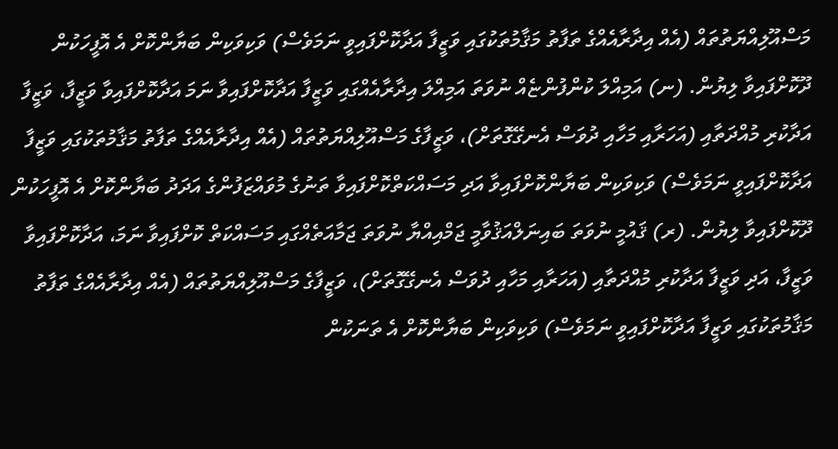މަސްއޫލިއްޔަތުތައް (އެއް އިދާރާއެއްގެ ތަފާތު މަޤާމުތަކުގައި ވަޒީފާ އަދާކޮށްފައިވީ ނަމަވެސް) ވަކިވަކިން ބަޔާންކޮށް އެ އޮފީހަކުން ދޫކޮށްފައިވާ ލިޔުން. (ނ) އަމިއްލަ ކުންފުންޏެއް ނުވަތަ އަމިއްލަ އިދާރާއެއްގައި ވަޒީފާ އަދާކޮށްފައިވާ ނަމަ އަދާކޮށްފައިވާ ވަޒީފާ، ވަޒީފާ އަދާކުރި މުއްދަތާއި (އަހަރާއި މަހާއި ދުވަސް އެނގޭގޮތަށް)، ވަޒީފާގެ މަސްއޫލިއްޔަތުތައް (އެއް އިދާރާއެއްގެ ތަފާތު މަޤާމުތަކުގައި ވަޒީފާ އަދާކޮށްފައިވީ ނަމަވެސް) ވަކިވަކިން ބަޔާންކޮށްފައިވާ އަދި މަސައްކަތްކޮށްފައިވާ ތަނުގެ މުވައްޒަފުންގެ އަދަދު ބަޔާންކޮށް އެ އޮފީހަކުން ދޫކޮށްފައިވާ ލިޔުން. (ރ) ޤައުމީ ނުވަތަ ބައިނަލްއަޤުވާމީ ޖަމްއިއްޔާ ނުވަތަ ޖަމާއަތެއްގައި މަސައްކަތް ކޮށްފައިވާ ނަމަ، އަދާކޮށްފައިވާ ވަޒީފާ، އަދި ވަޒީފާ އަދާކުރި މުއްދަތާއި (އަހަރާއި މަހާއި ދުވަސް އެނގޭގޮތަށް)، ވަޒީފާގެ މަސްއޫލިއްޔަތުތައް (އެއް އިދާރާއެއްގެ ތަފާތު މަޤާމުތަކުގައި ވަޒީފާ އަދާކޮށްފައިވީ ނަމަވެސް) ވަކިވަކިން ބަޔާންކޮށް އެ ތަނަކުން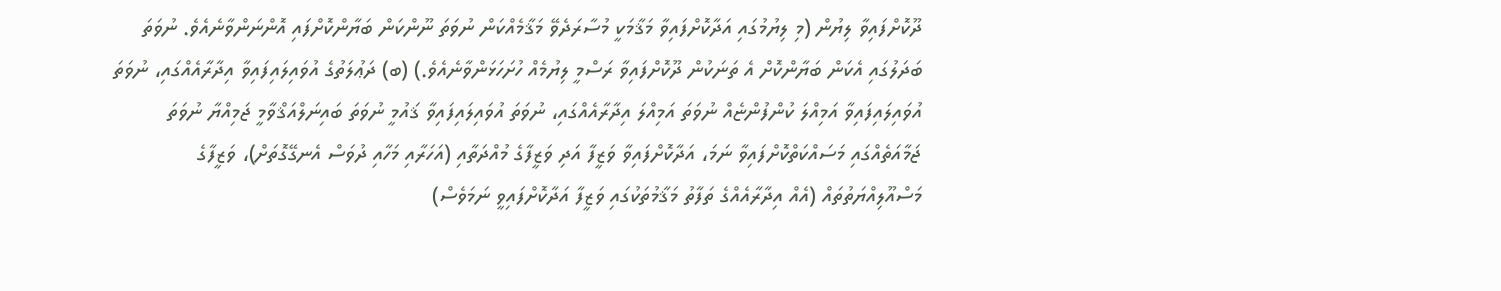ދޫކޮށްފައިވާ ލިޔުން (މި ލިޔުމުގައި އަދާކޮށްފައިވާ މަޤާމަކީ މުސާރަދެވޭ މަޤާމެއްކަން ނުވަތަ ނޫންކަން ބަޔާންކޮށްފައި އޮންނަންވާނެއެވެ. ނުވަތަ ބަދަލުގައި އެކަން ބަޔާންކޮށް އެ ތަނަކުން ދޫކޮށްފައިވާ ރަސްމީ ލިޔުމެއް ހުށަހަޅަންވާނެއެވެ.) (ބ) ދަޢުލަތުގެ އުވައިލައިފައިވާ އިދާރާއެއްގައި، ނުވަތަ އުވައިލައިފައިވާ އަމިއްލަ ކުންފުންޏެއް ނުވަތަ އަމިއްލަ އިދާރާއެއްގައި، ނުވަތަ އުވައިލައިފައިވާ ޤައުމީ ނުވަތަ ބައިނަލްއަޤްވާމީ ޖަމިއްޔާ ނުވަތަ ޖަމާއަތެއްގައި މަސައްކަތްކޮށްފައިވާ ނަމަ، އަދާކޮށްފައިވާ ވަޒީފާ އަދި ވަޒީފާގެ މުއްދަތާއި (އަހަރާއި މަހާއި ދުވަސް އެނގޭގޮތަށް)، ވަޒީފާގެ މަސްއޫލިއްޔަތުތައް (އެއް އިދާރާއެއްގެ ތަފާތު މަޤާމުތަކުގައި ވަޒީފާ އަދާކޮށްފައިވީ ނަމަވެސް)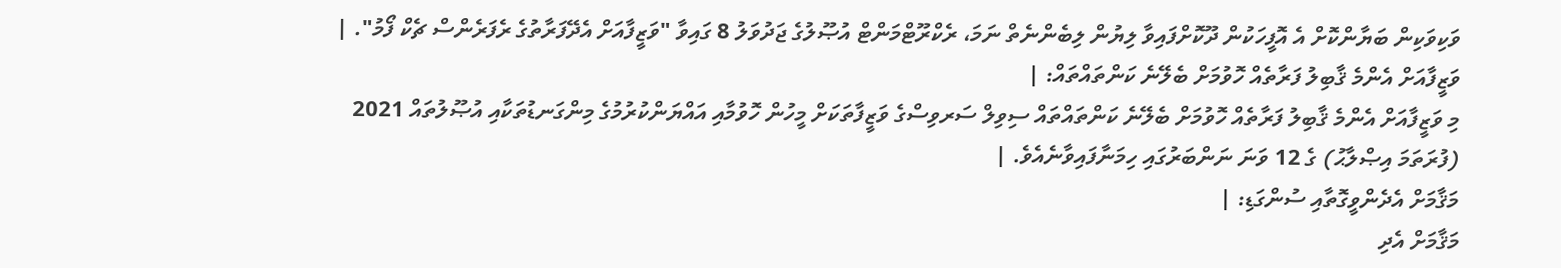ވަކިވަކިން ބަޔާންކޮށް އެ އޮފީހަކުން ދޫކޮށްފައިވާ ލިޔުން ލިބެންނެތް ނަމަ، ރެކްރޫޓްމަންޓް އުޞޫލުގެ ޖަދުވަލު 8 ގައިވާ "ވަޒީފާއަށް އެދޭފަރާތުގެ ރެފަރެންސް ޗެކް ފޯމު". |
ވަޒީފާއަށް އެންމެ ޤާބިލު ފަރާތެއް ހޮވުމަށް ބެލޭނެ ކަންތައްތައް: |
މި ވަޒީފާއަށް އެންމެ ޤާބިލު ފަރާތެއް ހޮވުމަށް ބެލޭނެ ކަންތައްތައް ސިވިލް ސަރވިސްގެ ވަޒީފާތަކަށް މީހުން ހޮވުމާއި އައްޔަންކުރުމުގެ މިންގަނޑުތަކާއި އުޞޫލުތައް 2021 (ފުރަތަމަ އިޞްލާޙު) ގެ 12 ވަނަ ނަންބަރުގައި ހިމަނާފައިވާނެއެވެ. |
މަޤާމަށް އެދެންވީގޮތާއި ސުންގަޑި: |
މަޤާމަށް އެދި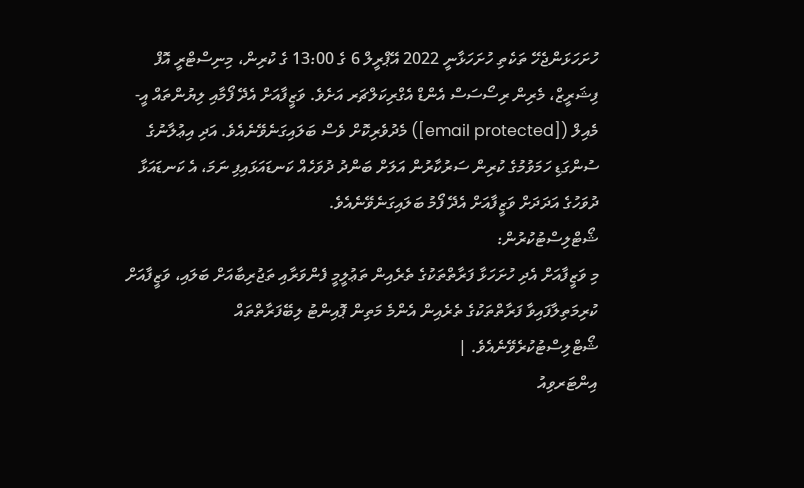ހުށަހަޅަންޖެހޭ ތަކެތި ހުށަހަޅާނީ 2022 އޭޕްރީލް 6 ގެ 13:00 ގެ ކުރިން، މިނިސްޓްރީ އޮފް ފިޝަރީޒް، މެރިން ރިސޯސަސް އެންޑް އެގްރިކަލްޗަރ އަށެވެ. ވަޒީފާއަށް އެދޭ ފޯމާއި ލިޔުންތައް އީ-މެއިލް ([email protected]) މެދުވެރިކޮށް ވެސް ބަލައިގަނެވޭނެއެވެ. އަދި އިޢުލާނުގެ ސުންގަޑި ހަމަވުމުގެ ކުރިން ސަރުކާރުން އަލަށް ބަންދު ދުވަހެއް ކަނޑައަޅައިފި ނަމަ، އެ ކަނޑައަޅާ ދުވަހުގެ އަދަދަށް ވަޒީފާއަށް އެދޭ ފޯމު ބަލައިގަނެވޭނެއެވެ.
ޝޯޓްލިސްޓުކުރުން:
މި ވަޒީފާއަށް އެދި ހުށަހަޅާ ފަރާތްތަކުގެ ތެރެއިން ތަޢުލީމީ ފެންވަރާއި ތަޖުރިބާއަށް ބަލައި، ވަޒީފާއަށް ކުރިމަތިލާފައިވާ ފަރާތްތަކުގެ ތެރެއިން އެންމެ މަތިން ޕޮއިންޓު ލިބޭފަރާތްތައް ޝޯޓްލިސްޓުކުރެވޭނެއެވެ. |
އިންޓަރވިއު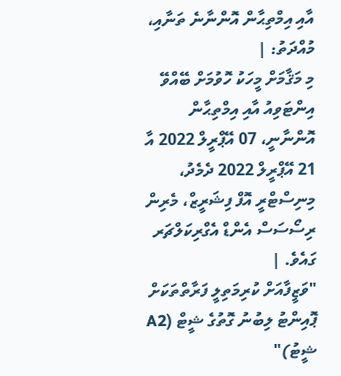އާއި އިމްތިޙާން އޮންނާނެ ތަނާއި، މުއްދަތު: |
މި މަޤާމަށް މީހަކު ހޮވުމަށް ބޭއްވޭ އިންޓަވިއު އާއި އިމްތިޙާން އޮންނާނީ، 07 އޭޕްރީލް 2022 އާ 21 އޭޕްރީލް 2022 ދެމެދު، މިނިސްޓްރީ އޮފް ފިޝަރީޒް، މެރިން ރިސޯސަސް އެންޑް އެގްރިކަލްޗަރ ގައެވެ. |
"ވަޒީފާއަށް ކުރިމަތިލީ ފަރާތްތަކަށް ޕޮއިންޓު ލިބުނު ގޮތުގެ ޝީޓް (A2 ޝީޓު)"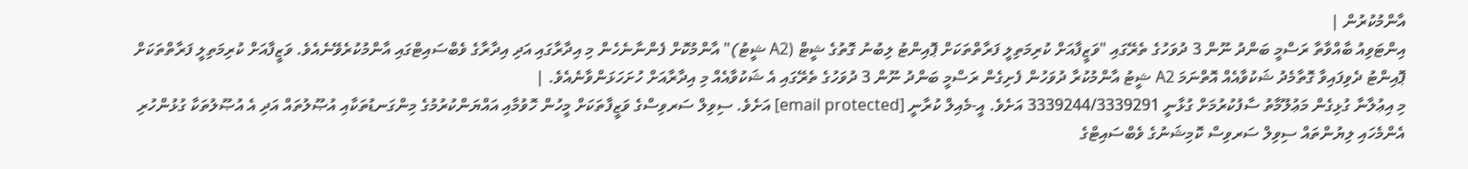އާންމުކުރުން |
އިންޓަވިއު ބާއްވާތާ ރަސްމީ ބަންދު ނޫން 3 ދުވަހުގެ ތެރޭގައި "ވަޒީފާއަށް ކުރިމަތިލީ ފަރާތްތަކަށް ޕޮއިންޓު ލިބުނު ގޮތުގެ ޝީޓް (A2 ޝީޓު)" އާންމުކޮށް ފެންނާނެހެން މި އިދާރާގައި އަދި އިދާރާގެ ވެބްސައިޓްގައި އާންމުކުރެވޭނެއެވެ. ވަޒީފާއަށް ކުރިމަތިލީ ފަރާތްތަކަށް ޕޮއިންޓު ދެވިފައިވާ ގޮތާމެދު ޝަކުވާއެއް އޮތްނަމަ A2 ޝީޓު އާންމުކުރާ ދުވަހުން ފެށިގެން ރަސްމީ ބަންދު ނޫން 3 ދުވަހުގެ ތެރޭގައި އެ ޝަކުވާއެއް މި އިދާރާއަށް ހުށަހަޅަންވާނެއެވެ. |
މި އިޢުލާނާ ގުޅިގެން މަޢުލޫމާތު ސާފުކުރުމަށް ގުޅާނީ 3339244/3339291 އަށެވެ. އީ-މެއިލް ކުރާނީ [email protected] އަށެވެ. ސިވިލް ސަރވިސްގެ ވަޒީފާތަކަށް މީހުން ހޮވުމާއި އައްޔަންކުރުމުގެ މިންގަނޑުތަކާއި އުޞޫލުތައް އަދި އެ އުޞޫލުތަކާ ގުޅުންހުރި އެންމެހައި ލިޔުންތައް ސިވިލް ސަރވިސް ކޮމިޝަނުގެ ވެބްސައިޓްގެ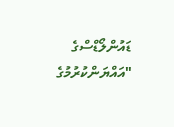ޑައުންލޯޑްސްގެ "އައްޔަންކުރުމުގެ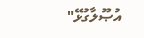އުޞޫލާގުޅޭ"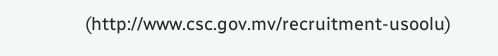(http://www.csc.gov.mv/recruitment-usoolu)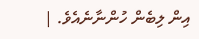އިން ލިބެން ހުންނާނެއެވެ. |